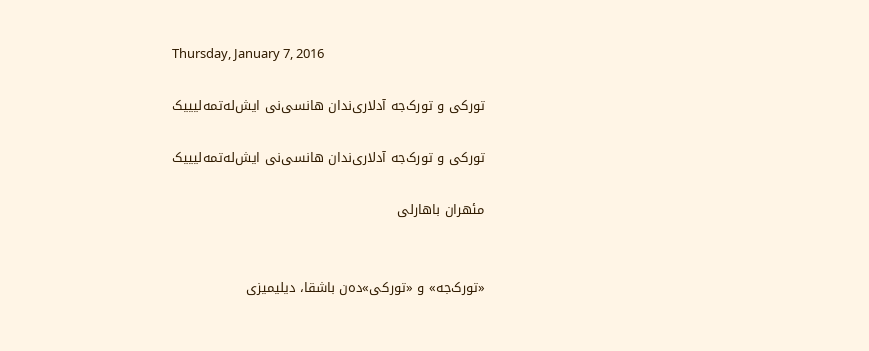Thursday, January 7, 2016

تورکی و تورک‌جه آدلاری‌ندان هانسی‌نی ایش‌له‌تمه‌لیییک

تورکی و تورک‌جه آدلاری‌ندان هانسی‌نی ایش‌له‌تمه‌لیییک

مئهران باهارلی


«تورک‌جه» و «تورکی»ده‌ن باشقا، دیلیمیزی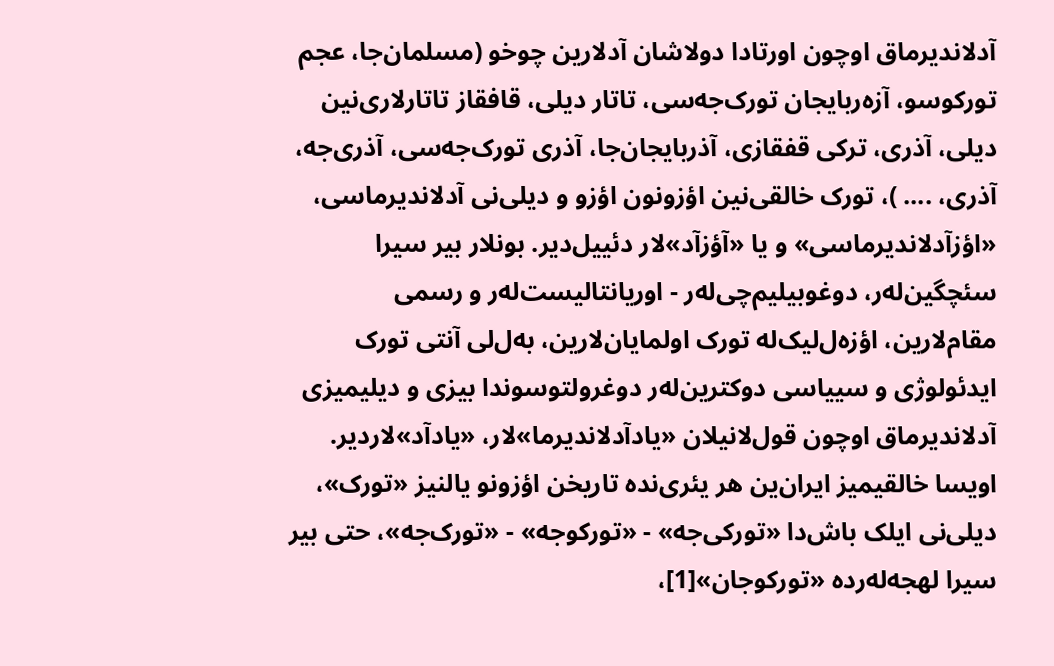آدلاندیرماق اوچون اورتادا دولاشان آدلارین چوخو (مسلمان‌جا، عجم تورکوسو، آزه‌ربایجان تورک‌جه‌سی، تاتار دیلی، قافقاز تاتارلاری‌نین دیلی، آذری، ترکی قفقازی، آذربایجان‌جا، آذری تورک‌جه‌سی، آذری‌جه، آذری، .... )، تورک خالقی‌نین اؤزونون اؤزو و دیلی‌نی آدلاندیرماسی، «اؤزآدلاندیرماسی» و یا «آؤزآد»لار دئییل‌دیر. بونلار بیر سیرا سئچگین‌له‌ر، دوغوبیلیم‌چی‌له‌ر - اوریانتالیست‌له‌ر و رسمی مقام‌لارین، اؤزه‌ل‌لیک‌له تورک اولمایان‌لارین، به‌ل‌لی آنتی تورک ایدئولوژی و سییاسی دوکترین‌له‌ر دوغرولتوسوندا بیزی و دیلیمیزی آدلاندیرماق اوچون قول‌لانیلان «یادآدلاندیرما»لار، «یادآد»لاردیر. اویسا خالقیمیز ایران‌ین هر یئری‌نده تاریخن اؤزونو یالنیز «تورک»، دیلی‌نی ایلک باش‌دا «تورکی‌جه» - «تورکوجه» - «تورک‌جه»، حتی بیر سیرا لهجه‌له‌رده «تورکوجان»[1]،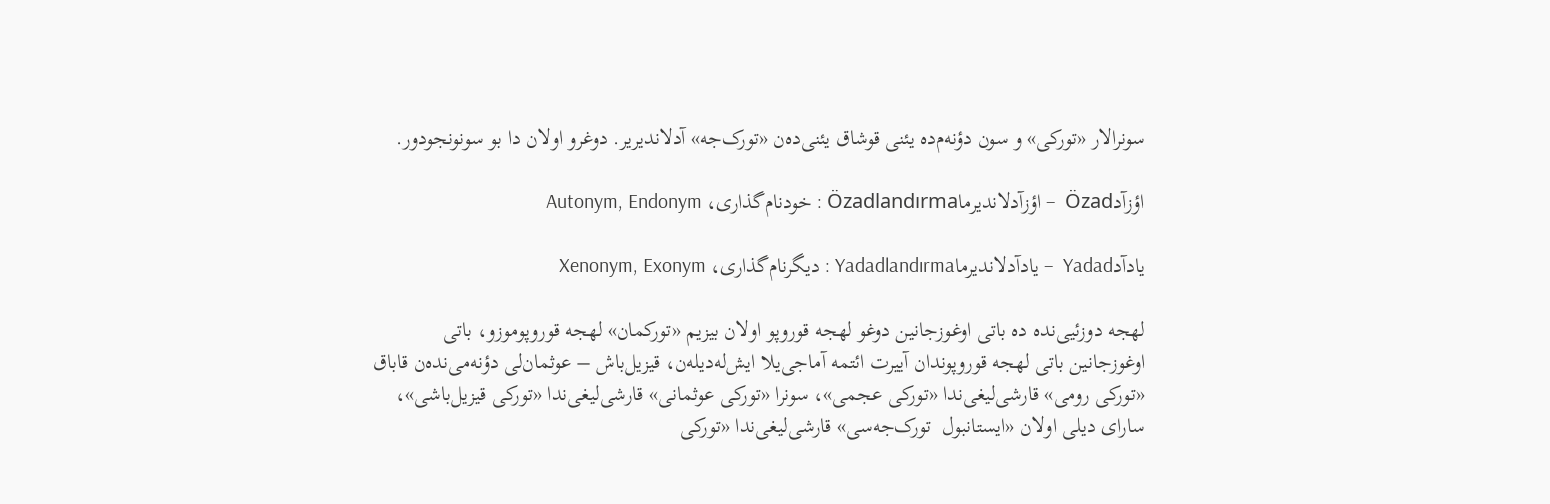سونرالار «تورکی» و سون دؤنه‌م‌ده یئنی قوشاق یئنی‌ده‌ن «تورک‌جه» آدلاندیریر. دوغرو اولان دا بو سونونجودور.

اؤزآدÖzad  – اؤزآدلاندیرماÖzadlandırma : خودنام‌گذاری، Autonym, Endonym

یادآدYadad  – یادآدلاندیرماYadadlandırma : دیگرنام‌گذاری، Xenonym, Exonym

لهجه دوزئیی‌نده ده باتی اوغوزجانین دوغو لهجه قوروپو اولان بیزیم «تورکمان» لهجه قوروپوموزو، باتی اوغوزجانین باتی لهجه قوروپوندان آییرت ائتمه آماجی‌یلا ایش‌له‌دیله‌ن، قیزیل‌باش – عوثمان‌لی دؤنه‌می‌نده‌ن قاباق «تورکی رومی» قارشی‌لیغی‌ندا «تورکی عجمی»، سونرا «تورکی عوثمانی» قارشی‌لیغی‌ندا «تورکی قیزیل‌باشی»، سارای دیلی اولان «ایستانبول  تورک‌جه‌سی» قارشی‌لیغی‌ندا «تورکی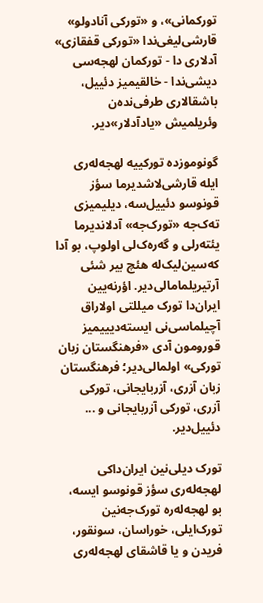تورکمانی»، و «تورکی آنادولو» قارشی‌لیغی‌ندا «تورکی قفقازی» آدلاری دا - تورکمان لهجه‌سی دیشی‌ندا - خالقیمیز دئییل، باشقالاری طر‌فی‌نده‌ن وئریلمیش «یادآدلار»دیر.

گونوموزده تورکییه لهجه‌له‌ری ایله قارشی‌لاشدیرما سؤز قونوسو دئییل‌سه، دیلیمیزی ته‌ک‌جه «تورک‌جه» آدلاندیرما یئته‌رلی و گه‌ره‌ک‌لی اولوپ، بو آدا که‌سین‌لیک‌له هئچ بیر شئی آرتیریلمامالی‌دیر. اؤرنه‌یین ایران‌دا تورک میللتی اولاراق آچیلماسی‌نی ایسته‌دیییمیز قورومون آدی «فرهنگستان زبان تورکی» اولمالی‌دیر؛ فرهنگستان زبان آزری، آزربایجانی، تورکی آزری، تورکی آزربایجانی و ... دئییل‌دیر.

تورک دیلی‌نین ایران‌داکی لهجه‌له‌ری سؤز قونوسو ایسه، بو لهجه‌له‌ره تورک‌جه‌نین تورک‌ایلی، خوراسان، سونقور، فریدن و یا قاشقای لهجه‌له‌ری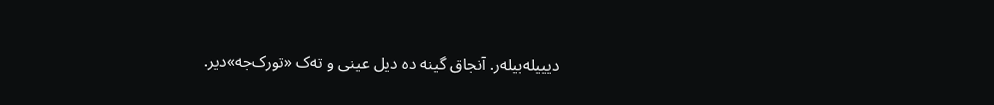دیییله‌بیله‌ر. آنجاق گینه ده دیل عینی و ته‌ک «تورک‌جه»دیر.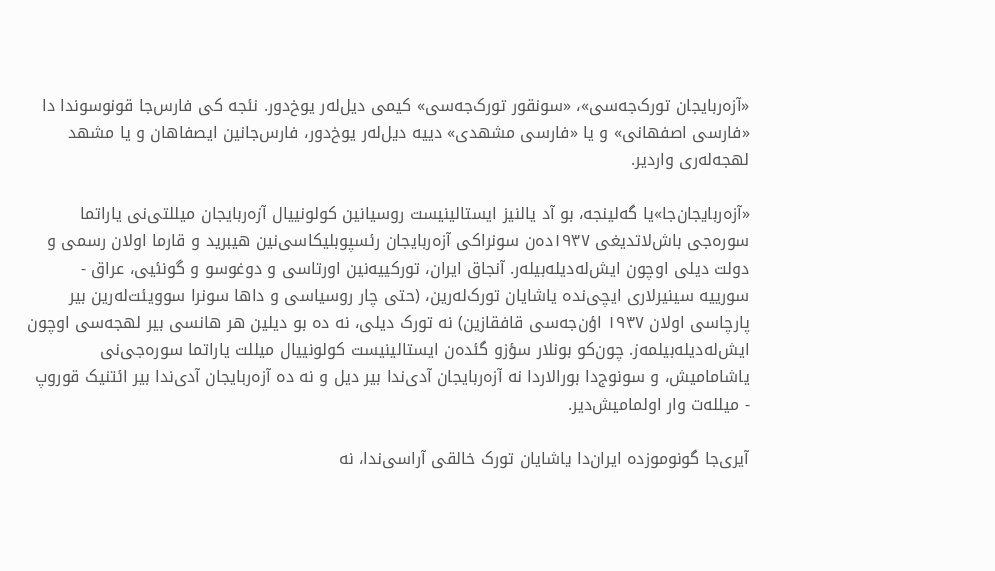«آزه‌ربایجان تورک‌جه‌سی»، «سونقور تورک‌جه‌سی» کیمی دیل‌له‌ر یوخ‌دور. نئجه کی فارس‌جا قونوسوندا دا «فارسی اصفهانی» و یا «فارسی مشهدی» دییه دیل‌له‌ر یوخ‌دور، فارس‌جانین ایصفاهان و یا مشهد لهجه‌له‌ری واردیر.

«آزه‌ربایجان‌جا»یا گه‌لینجه، بو آد یالنیز ایستالینیست روسیانین کولونییال آزه‌ربایجان‌ میللتی‌نی یاراتما سوره‌جی باش‌لاتدیغی ١٩٣٧ده‌ن سونراکی‌ آزه‌ربایجان رئسپوبلیکاسی‌نین هیبرید و قارما اولان رسمی و دولت دیلی اوچون ایش‌له‌دیله‌بیله‌ر. آنجاق ایران، تورکییه‌نین اورتاسی و دوغوسو و گونئیی، عراق - سورییه سینیرلاری ایچی‌نده یاشایان تورک‌له‌رین، (حتی چار روسیاسی و داها سونرا سوویئت‌له‌رین بیر پارچاسی اولان ١٩٣٧ اؤن‌جه‌سی قافقازین) نه تورک دیلی، نه ده بو دیلین هر هانسی بیر لهجه‌سی اوچون ایش‌له‌دیله‌بیلمه‌ز. چون‌کو بونلار سؤزو گئده‌ن ایستالینیست کولونییال میللت یاراتما سوره‌جی‌نی یاشامامیش، و سونوج‌دا بورالاردا نه آزه‌ربایجان آدی‌ندا بیر دیل و نه ده آزه‌ربایجان آدی‌ندا بیر ائتنیک قوروپ - میلله‌ت وار اولمامیش‌دیر.

آیری‌جا گونوموزده ایران‌دا یاشایان تورک خالقی آراسی‌ندا، نه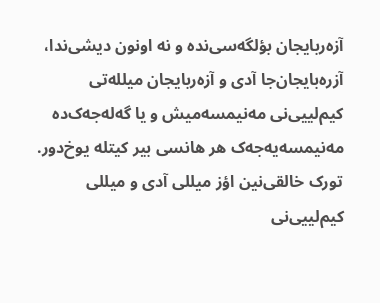آزه‌ربایجان بؤلگه‌سی‌نده و نه اونون دیشی‌ندا، آزره‌بایجان‌جا آدی و آزه‌ربایجان میلله‌تی کیم‌لییی‌‌نی مه‌نیمسه‌میش و یا گه‌له‌جه‌ک‌ده مه‌نیمسه‌یه‌جه‌ک هر هانسی بیر کیتله یوخ‌دور. تورک خالقی‌نین اؤز میللی آدی و میللی کیم‌لییی‌نی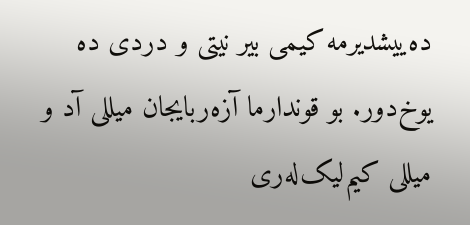ده‌ییشدیرمه کیمی بیر نیتی و دردی ده یوخ‌دور. بو قوندارما آزه‌ربایجان میللی آد و میللی کیم‌لیک‌له‌ری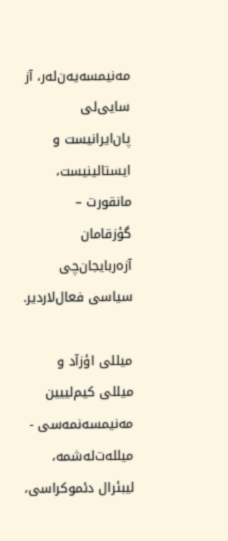مه‌نیمسه‌یه‌ن‌له‌ر، آز سایی‌لی پان‌ایرانیست و ایستالینیست، مانقورت – گؤزقامان آزه‌ربایجان‌چی سیاسی فعال‌لاردیر.

میللی اؤزآد و میللی کیم‌لییین مه‌نیمسه‌نمه‌سی - میلله‌ت‌له‌شمه، لیبئرال دئموکراسی،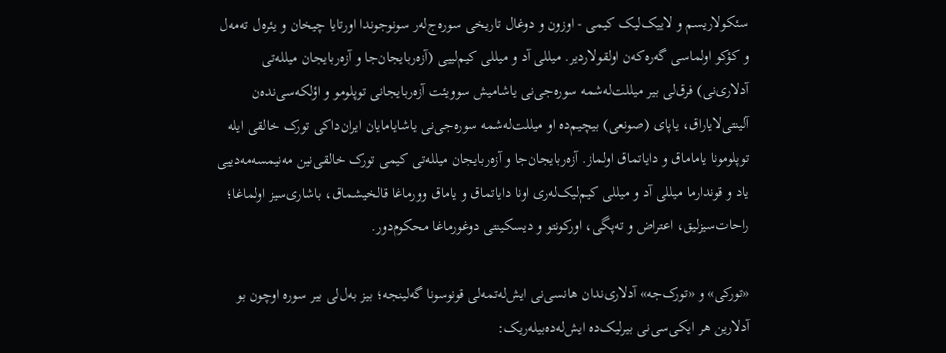سئکولاریسم و لاییک‌لیک کیمی - اوزون و دوغال تاریخی سوره‌ج‌له‌ر سونوجوندا اورتایا چیخان و یئره‌ل ته‌مه‌ل و کؤکو اولماسی گه‌ره‌که‌ن اولقولاردیر. میللی آد و میللی کیم‌لییی (آزه‌ربایجان‌جا و آزه‌ربایجان میلله‌تی آدلاری‌نی) فرق‌لی بیر میللت‌له‌شمه سوره‌جی‌نی یاشامیش سوویئت آزه‌ربایجانی‌ توپلومو و اؤلکه‌سی‌نده‌ن آلینتی‌لایاراق، یاپای (صونعی) بیچیم‌ده او میللت‌له‌شمه سوره‌جی‌نی یاشایامایان ایران‌داکی تورک خالقی ایله توپلومونا یاماماق و دایاتماق اولماز. آزه‌ربایجان‌جا و آزه‌ربایجان میلله‌تی کیمی تورک خالقی‌نین مه‌نیمسه‌‌مه‌دییی یاد و قوندارما میللی آد و میللی کیم‌لیک‌له‌ری اونا دایاتماق و یاماق وورماغا قالخیشماق، باشاری‌سیز اولماغا؛ راحات‌سیزلیق، اعتراض و ته‌پگی، اورکونتو و دیسکینتی دوغورماغا محکوم‌دور.

«تورکی» و «تورک‌جه» آدلاری‌ندان هانسی‌نی ایش‌له‌تمه‌لی قونوسونا گه‌لینجه؛ بیز به‌ل‌لی بیر سوره اوچون بو آدلارین هر ایکی‌سی‌نی بیرلیک‌ده ایش‌له‌ده‌بیله‌ریک: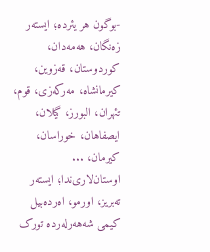-بوگون هر یئرده؛ ایسته‌ر زه‌نگان، هه‌مه‌دان، کوردوستان، قه‌زوین، کیرمانشاه، مه‌رکه‌زی، قوم، تئهران، البورز، گیلان، ایصفاهان، خوراسان، کیرمان، ... اوستان‌لاری‌ندا؛ ایسته‌ر ته‌بریز، اورمو، اه‌رده‌بیل کیمی شه‌هه‌رله‌رده تورک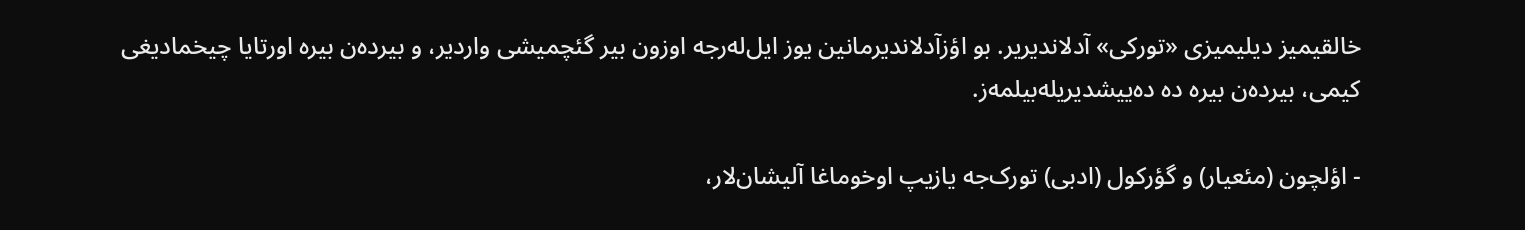خالقیمیز دیلیمیزی «تورکی» آدلاندیریر. بو اؤزآدلاندیرمانین یوز ایل‌له‌رجه اوزون بیر گئچمیشی واردیر، و بیرده‌ن بیره اورتایا چیخمادیغی کیمی، بیرده‌ن بیره ده ده‌ییشدیریله‌بیلمه‌ز.

- اؤلچون (مئعیار) و گؤرکول (ادبی) تورک‌جه یازیپ اوخوماغا آلیشان‌لار،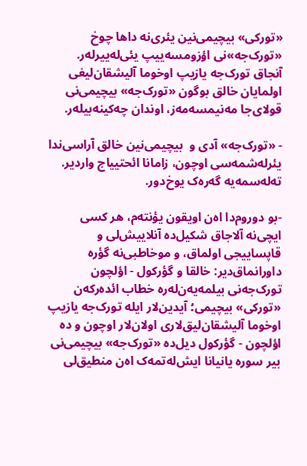«تورکی» بیچیمی‌نین یئری‌نه داها چوخ «تورک‌جه»نی اؤزومسه‌ییپ یئی‌له‌ییرله‌ر. آنجاق تورک‌جه یازیپ اوخوما آلیشقان‌لیغی اولمایان خالق بوگون «تورک‌جه» بیچیمی‌نی قولای‌جا مه‌نیمسه‌مه‌ز، اوندان چه‌کینه‌بیله‌ر.

- «تورک‌جه» آدی و  بیچیمی‌نین خالق آراسی‌ندا یئرله‌شمه‌سی اوچون، زامانا ائحتییاج واردیر. ته‌له‌سمه‌یه گه‌ره‌ک یوخ‌دور.

-بو دوروم‌دا اه‌ن اویقون یؤنته‌م، هر کسی ایچی‌نه آلاجاق شکیل‌ده آنلاییش‌لی و قاپساییجی اولماق، و موخاطبی‌نه گؤره داورانماق‌دیر: خالقا و گؤرکول - اؤلچون تورک‌جه‌نی بیلمه‌یه‌ن‌له‌ره خطاب ائده‌رکه‌ن «تورکی» بیچیمی؛ آیدین‌لار ایله تورک‌جه یازیپ اوخوما آلیشقان‌لیق‌لاری اولان‌لار اوچون و ده اؤلچون - گؤرکول دیل‌ده «تورک‌جه» بیچیمی‌نی بیر سوره یانیانا ایش‌له‌تمه‌ک اه‌ن منطیق‌لی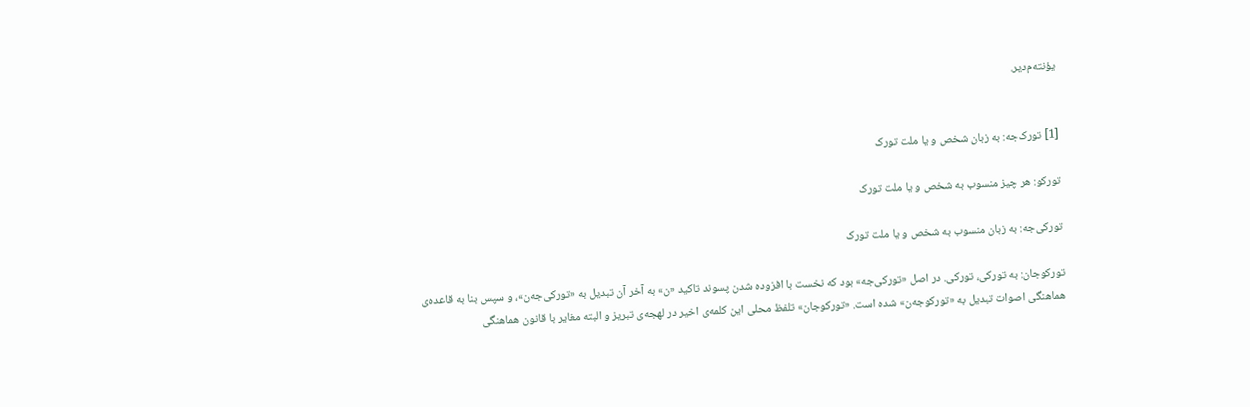یؤنته‌م‌دیر.


[1] تورک‌جه: به زبان شخص و یا ملت تورک

تورکو: هر چیز منسوب به شخص و یا ملت تورک

تورکی‌جه: به زبان منسوب به شخص و یا ملت تورک

تورکوجان: به تورکی، تورکی. در اصل «تورکی‌جه» بود که نخست با افزوده شدن پسوند تاکید «ن» به آخر آن تبدیل به «تورکی‌جه‌ن»، و سپس بنا به قاعده‌ی هماهنگی اصوات تبدیل به «تورکوجه‌ن» شده است. «تورکوجان» تلفظ محلی این کلمه‌ی اخیر در لهجه‌ی تبریز و البته مغایر با قانون هماهنگی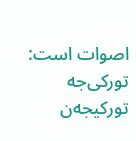اصوات است: تورکی‌جه  تورکیجه‌ن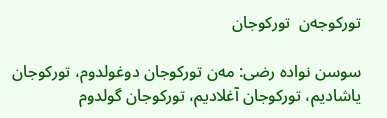تورکوجه‌ن  تورکوجان

سوسن نواده رضی: مه‌ن تورکوجان دوغولدوم، تورکوجان یاشادیم، تورکوجان آغلادیم، تورکوجان گولدوم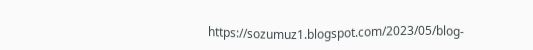https://sozumuz1.blogspot.com/2023/05/blog-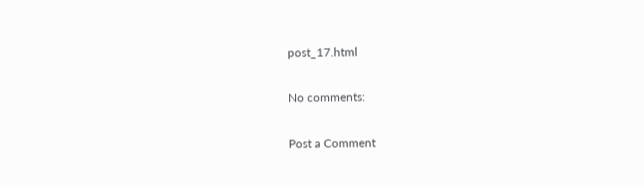post_17.html

No comments:

Post a Comment